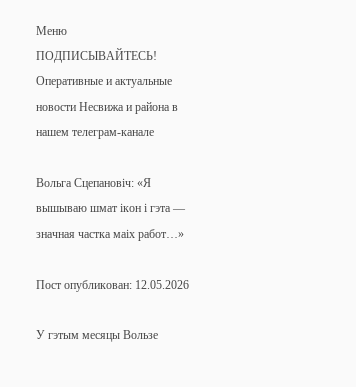Меню
ПОДПИСЫВАЙТЕСЬ!
Оперативные и актуальные новости Несвижа и района в нашем телеграм-канале

Вольга Сцепановіч: «Я вышываю шмат ікон і гэта — значная частка маіх работ…»

Пост опубликован: 12.05.2026

У гэтым месяцы Вользе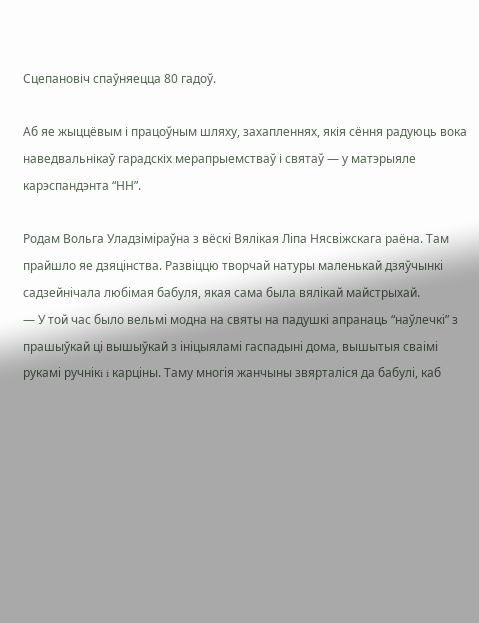Сцепановіч спаўняецца 80 гадоў.

Аб яе жыццёвым і працоўным шляху, захапленнях, якія сёння радуюць вока наведвальнікаў гарадскіх мерапрыемстваў і святаў — у матэрыяле карэспандэнта “НН”.

Родам Вольга Уладзiмiраўна з вёскi Вялiкая Лiпа Нясвiжскага раёна. Там прайшло яе дзяцiнства. Развiццю творчай натуры маленькай дзяўчынкi садзейнiчала любiмая бабуля, якая сама была вялiкай майстрыхай.
— У той час было вельмi модна на святы на падушкi апранаць “наўлечкi” з прашыўкай цi вышыўкай з iнiцыяламi гаспадынi дома, вышытыя сваiмi рукамi ручнiкi i карцiны. Таму многiя жанчыны звярталiся да бабулi, каб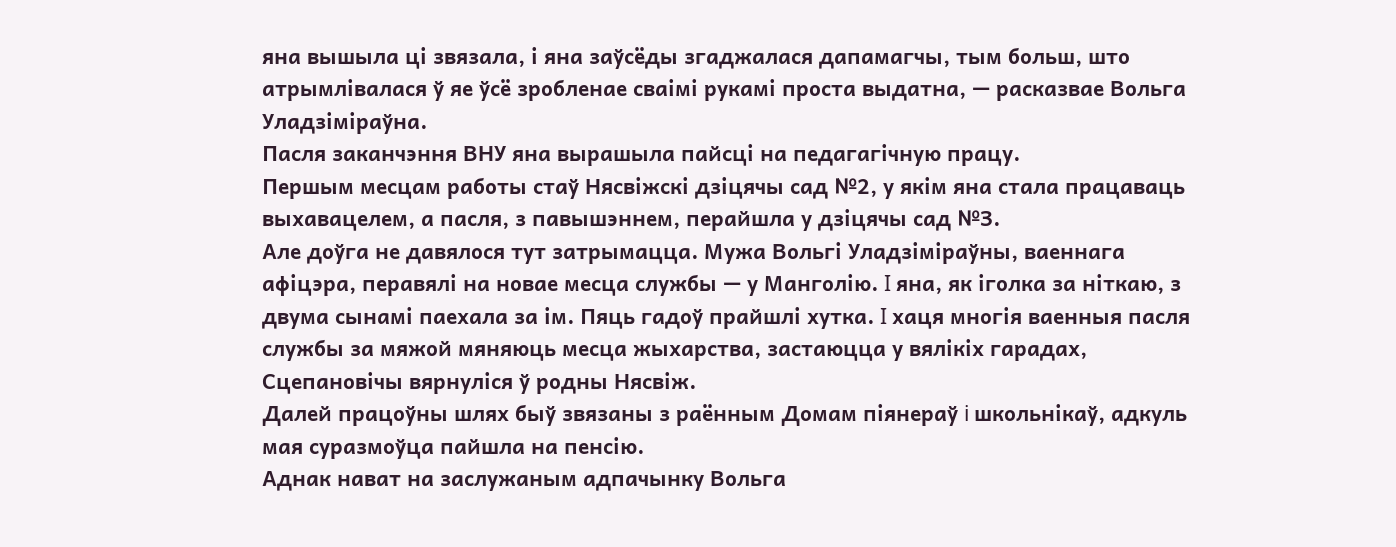яна вышыла цi звязала, і яна заўсёды згаджалася дапамагчы, тым больш, што атрымлівалася ў яе ўсё зробленае сваiмi рукамi проста выдатна, — расказвае Вольга Уладзiмiраўна.
Пасля заканчэння ВНУ яна вырашыла пайсцi на педагагічную працу.
Першым месцам работы стаў Нясвiжскi дзiцячы сад №2, у якiм яна стала працаваць выхавацелем, а пасля, з павышэннем, перайшла у дзiцячы сад №З.
Але доўга не давялося тут затрымацца. Мужа Вольгi Уладзiмiраўны, ваеннага афiцэра, перавялi на новае месца службы — у Манголiю. I яна, як iголка за нiткаю, з двума сынамi паехала за iм. Пяць гадоў прайшлi хутка. I хаця многiя ваенныя пасля службы за мяжой мяняюць месца жыхарства, застаюцца у вялiкiх гарадах, Сцепановiчы вярнулiся ў родны Нясвiж.
Далей працоўны шлях быў звязаны з раённым Домам пiянераў i школьнiкаў, адкуль мая суразмоўца пайшла на пенсію.
Аднак нават на заслужаным адпачынку Вольга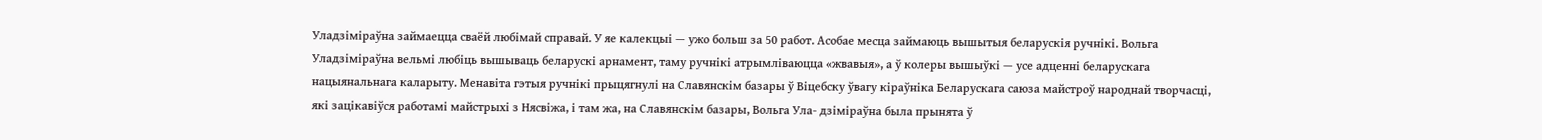Уладзiмiраўна займаецца сваёй любiмай справай. У яе калекцыi — ужо больш за 50 работ. Асобае месца займаюць вышытыя беларускiя ручнiкi. Вольга Уладзiмiраўна вельмi любiць вышываць беларускi арнамент, таму ручнiкi атрымліваюцца «жвавыя», а ў колеры вышыўкi — усе адценнi беларускага нацыянальнага каларыту. Менавiта гэтыя ручнiкi прыцягнулі на Славянскiм базары ў Вiцебску ўвагу кiраўнiка Беларускага саюза майстроў народнай творчасці, які зацікавіўся работамі майстрыхі з Нясвіжа, і там жа, на Славянскім базары, Вольга Ула- дзіміраўна была прынята ў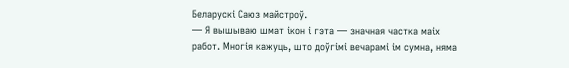Беларускі Саюз майстроў.
— Я вышываю шмат ікон і гэта — значная частка маіх работ. Многія кажуць, што доўгімі вечарамі ім сумна, няма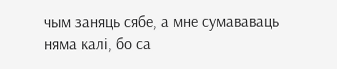чым заняць сябе, а мне сумававаць няма калі, бо са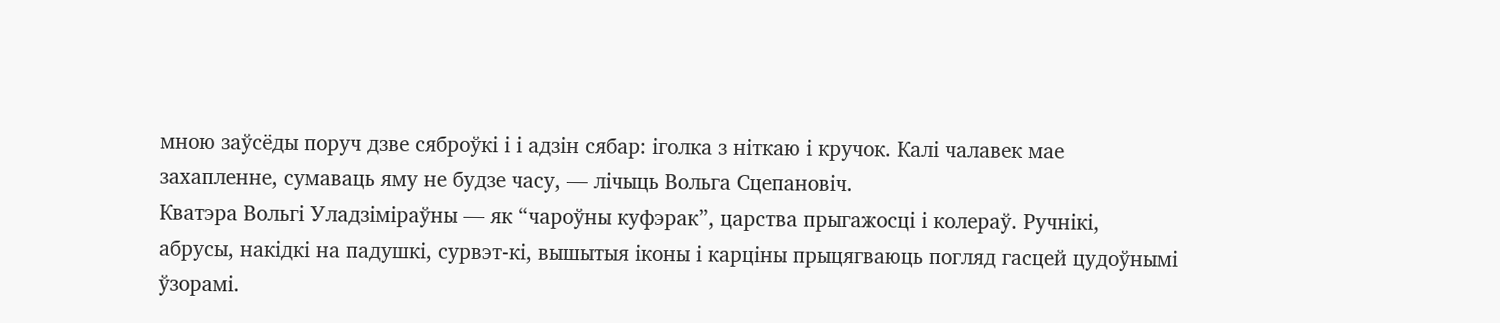мною заўсёды поруч дзве сяброўкі і і адзін сябар: іголка з ніткаю і кручок. Калі чалавек мае захапленне, сумаваць яму не будзе часу, — лічыць Вольга Сцепановіч.
Кватэра Вольгі Уладзіміраўны — як “чароўны куфэрак”, царства прыгажосці і колераў. Ручнікі, абрусы, накідкі на падушкі, сурвэт-кі, вышытыя іконы і карціны прыцягваюць погляд гасцей цудоўнымі ўзорамі.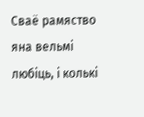Сваё рамяство яна вельмі любіць, і колькі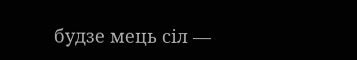будзе мець сіл —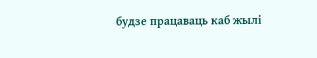будзе працаваць каб жылі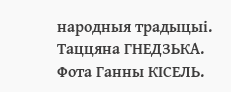народныя традыцыі.
Таццяна ГНЕДЗЬКА.
Фота Ганны КІСЕЛЬ.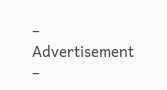– Advertisement –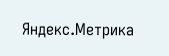Яндекс.Метрика